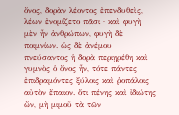ὄνος, δορὰν λέοντος ἐπενδυθεὶς, λέων ἐνομίζετο πᾶσι · καὶ φυγὴ μὲν ἦν ἀνθρώπων, φυγὴ δὲ ποιμνίων. ὡς δὲ ἀνέμου πνεύσαντος ἡ δορὰ περιῃρέθη καὶ γυμνὸς ὁ ὄνος ἦν, τότε πάντες ἐπιδραμόντες ξύλοις καὶ ῥοπάλοις αὐτὸν ἔπαιον. ὅτι πένης καὶ ἰδιώτης ὤν, μὴ μιμοῦ τὰ τῶν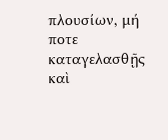πλουσίων, μή ποτε καταγελασθῇς καὶ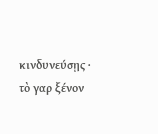κινδυνεύσῃς · τὸ γαρ ξένον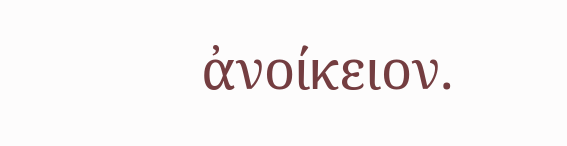ἀνοίκειον.